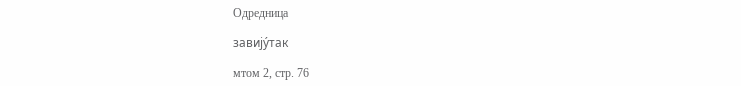Одредница

завију́так

мтом 2, стр. 76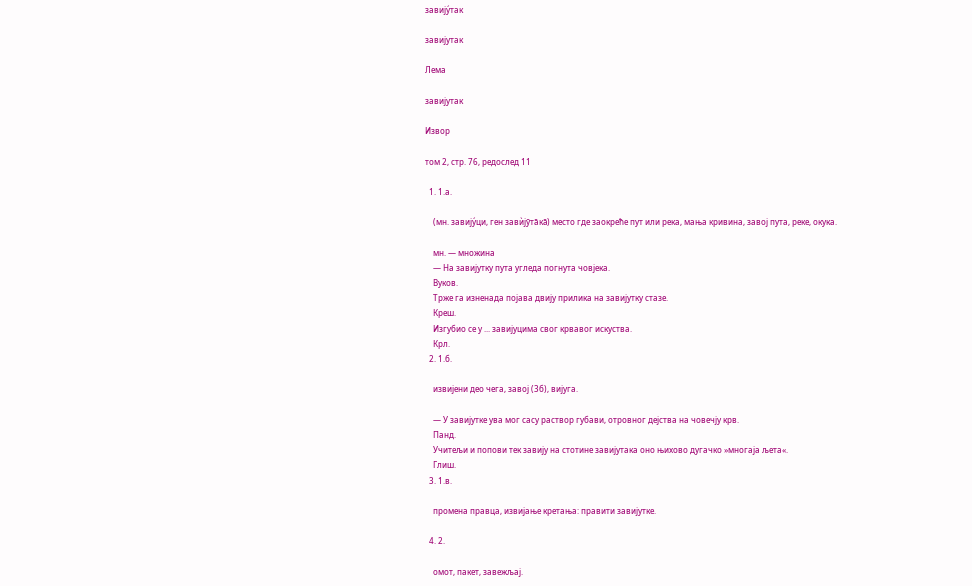завију́так

завијутак

Лема

завијутак

Извор

том 2, стр. 76, редослед 11

  1. 1.а.

    (мн. завију́ци, ген завѝјӯта̄ка̄) место где заокреће пут или река, мања кривина, завој пута, реке, окука.

    мн. — множина
    — На завијутку пута угледа погнута човјека.
    Вуков.
    Трже га изненада појава двију прилика на завијутку стазе.
    Креш.
    Изгубио се у ... завијуцима свог крвавог искуства.
    Крл.
  2. 1.б.

    извијени део чега, завој (3б), вијуга.

    — У завијутке ува мог сасу раствор губави, отровног дејства на човечју крв.
    Панд.
    Учитељи и попови тек завију на стотине завијутака оно њихово дугачко »многаја љета«.
    Глиш.
  3. 1.в.

    промена правца, извијање кретања: правити завијутке.

  4. 2.

    омот, пакет, завежљај.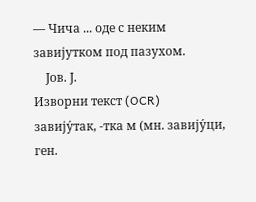— Чича ... оде с неким завијутком под пазухом.
    Јов. Ј.
Изворни текст (OCR)
завију́так, -тка м (мн. завију́ци, ген.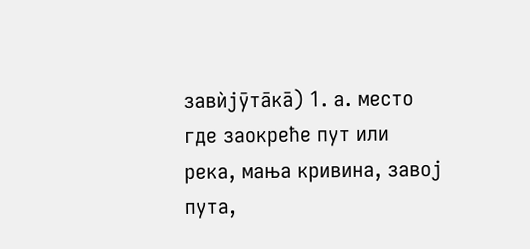завѝјӯта̄ка̄) 1. а. место где заокреће пут или река, мања кривина, завој пута,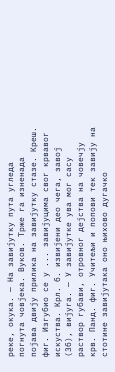реке, окука. — На завијутку пута угледа погнута човјека. Вуков. Трже га изненада појава двију прилика на завијутку стазе. Креш. фиг. Изгубио се у ... завијуцима свог крвавог искуства. Крл. б. извијени део чега, завој (3б), вијуга. — У завијутке ува мог сасу раствор губави, отровног дејства на човечју крв. Панд. фиг. Учитељи и попови тек завију на стотине завијутака оно њихово дугачко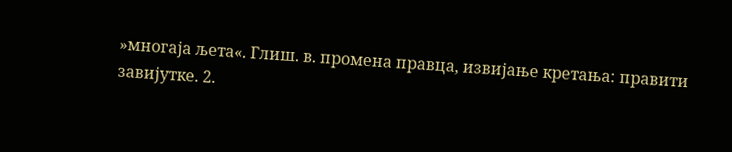»многаја љета«. Глиш. в. промена правца, извијање кретања: правити завијутке. 2.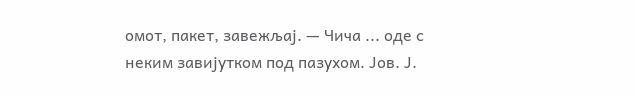омот, пакет, завежљај. — Чича ... оде с неким завијутком под пазухом. Јов. Ј.